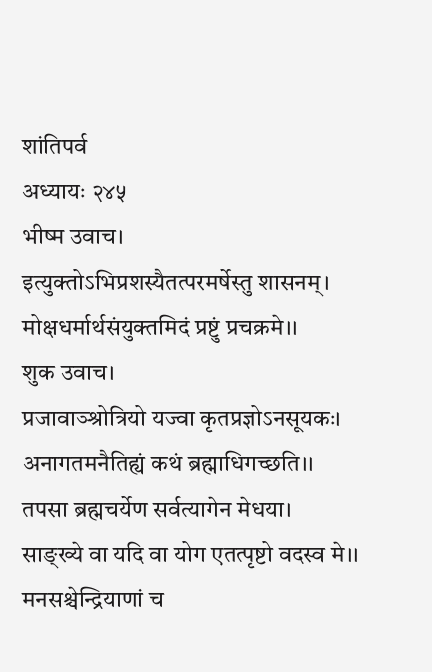शांतिपर्व
अध्यायः २४५
भीष्म उवाच।
इत्युक्तोऽभिप्रशस्यैतत्परमर्षेस्तु शासनम्।
मोक्षधर्मार्थसंयुक्तमिदं प्रष्टुं प्रचक्रमे।।
शुक उवाच।
प्रजावाञ्श्रोत्रियो यज्वा कृतप्रज्ञोऽनसूयकः।
अनागतमनैतिह्यं कथं ब्रह्माधिगच्छति।।
तपसा ब्रह्मचर्येण सर्वत्यागेन मेधया।
साङ्ख्ये वा यदि वा योग एतत्पृष्टो वदस्व मे।।
मनसश्चेन्द्रियाणां च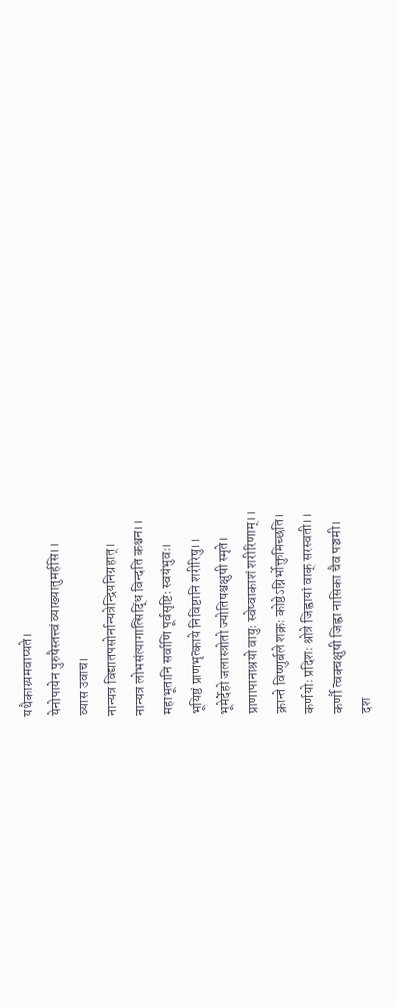यथैकाग्र्यमवाप्यते।
येनोपायेन पुरुषैस्तत्त्वं व्याख्यातुमर्हसि।।
व्यास उवाच।
नान्यत्र विद्यातपसोर्नान्यत्रेन्द्रियनिग्रहात्।
नान्यत्र लोभसंत्यागात्सिद्धिं विन्दति कश्चन।।
महाभूतानि सर्वाणि पूर्वसृष्टिः स्वयंभुवः।
भूयिष्ठं प्राणभृत्काये निविष्टानि शरीरिषु।।
भूमेर्देहो जलास्त्रोतो ज्योतिषश्चक्षुषी स्मृते।
प्राणापानाश्रयो वायुः स्वेष्वाकाशं शरीरिणाम्।।
क्रान्ते विष्णुर्बले शक्रः कोष्ठेऽग्निर्भोक्तुमिच्छति।
कर्णयोः प्रदिशः श्रोत्रे जिह्वायां वाक् सरस्वती।।
कर्णौ त्वक्चक्षुषी जिह्वा नासिका चैव पञ्चमी।
दश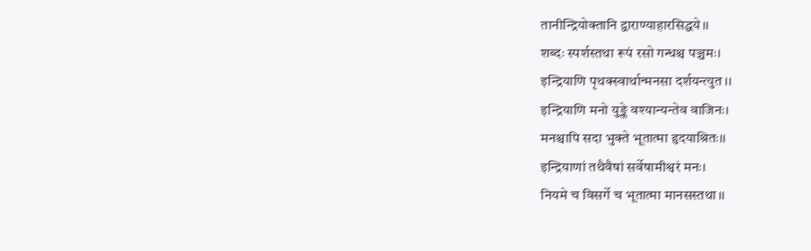तानीन्द्रियोक्तानि द्वाराण्याहारसिद्धये।।
शब्दः स्पर्शस्तथा रूपं रसो गन्धश्च पञ्चमः।
इन्द्रियाणि पृथक्स्वार्थान्मनसा दर्शयन्त्युत।।
इन्द्रियाणि मनो युङ्क्ते वश्यान्यन्तेव वाजिनः।
मनश्चापि सदा भुक्ते भूतात्मा हृदयाश्रितः।।
इन्द्रियाणां तथैवैषां सर्वेषामीश्वरं मनः।
नियमे च विसर्गे च भूतात्मा मानसस्तथा।।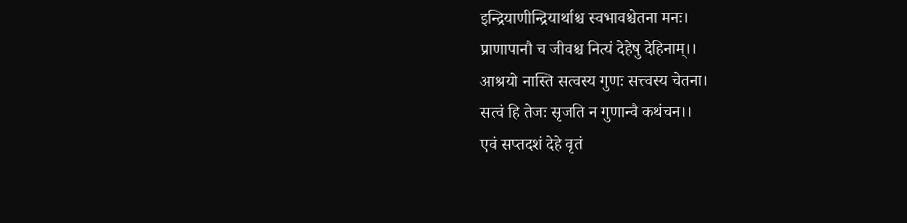इन्द्रियाणीन्द्रियार्थाश्च स्वभावश्चेतना मनः।
प्राणापानौ च जीवश्च नित्यं देहेषु देहिनाम्।।
आश्रयो नास्ति सत्वस्य गुणः सत्त्वस्य चेतना।
सत्वं हि तेजः सृजति न गुणान्वै कथंचन।।
एवं सप्तदशं देहे वृतं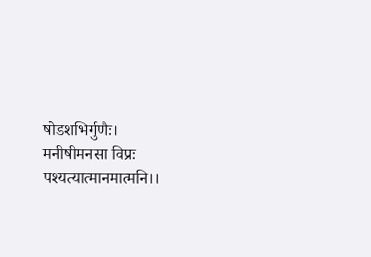षोडशभिर्गुणैः।
मनीषीमनसा विप्रः पश्यत्यात्मानमात्मनि।।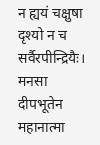न ह्ययं चक्षुषा दृश्यो न च सर्वैरपीन्द्रियैः।
मनसा दीपभूतेन महानात्मा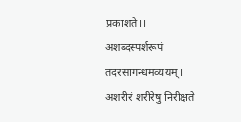प्रकाशते।।
अशब्दस्पर्शरूपं तदरसागन्धमव्ययम्।
अशरीरं शरीरेषु निरीक्षते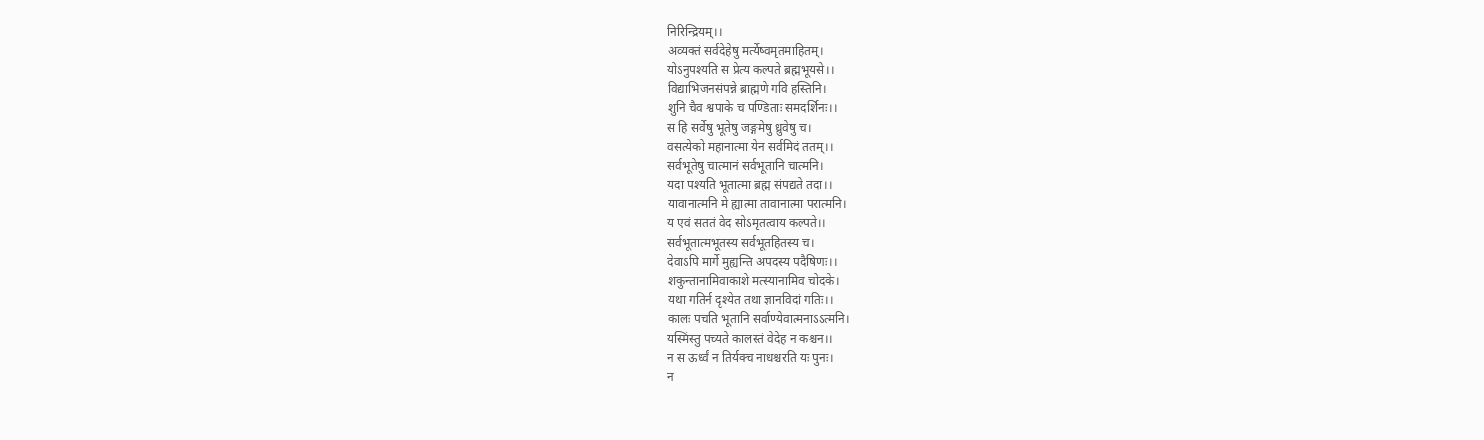निरिन्द्रियम्।।
अव्यक्तं सर्वदेहेषु मर्त्येष्वमृतमाहितम्।
योऽनुपश्यति स प्रेत्य कल्पते ब्रह्मभूयसे।।
विद्याभिजनसंपन्ने ब्राह्मणे गवि हस्तिनि।
शुनि चैव श्वपाके च पण्डिताः समदर्शिनः।।
स हि सर्वेषु भूतेषु जङ्गमेषु ध्रुवेषु च।
वसत्येको महानात्मा येन सर्वमिदं ततम्।।
सर्वभूतेषु चात्मानं सर्वभूतानि चात्मनि।
यदा पश्यति भूतात्मा ब्रह्म संपद्यते तदा।।
यावानात्मनि मे ह्यात्मा तावानात्मा परात्मनि।
य एवं सततं वेद सोऽमृतत्वाय कल्पते।।
सर्वभूतात्मभूतस्य सर्वभूतहितस्य च।
देवाऽपि मार्गे मुह्यन्ति अपदस्य पदैषिणः।।
शकुन्तानामिवाकाशे मत्स्यानामिव चोदके।
यथा गतिर्न दृश्येत तथा ज्ञानविदां गतिः।।
कालः पचति भूतानि सर्वाण्येवात्मनाऽऽत्मनि।
यस्मिंस्तु पच्यते कालस्तं वेदेह न कश्चन।।
न स ऊर्ध्वं न तिर्यक्च नाधश्चरति यः पुनः।
न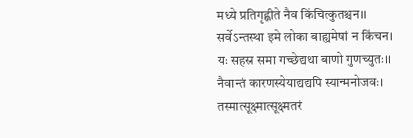मध्ये प्रतिगृह्णीते नैव किंचित्कुतश्चन।।
सर्वेऽन्तस्था इमे लोका बाह्यमेषां न किंचन।
यः सहस्र समा गच्छेद्यथा बाणो गुणच्युतः।।
नैवान्तं कारणस्येयाद्यद्यपि स्यान्मनोजवः।
तस्मात्सूक्ष्मात्सूक्ष्मतरं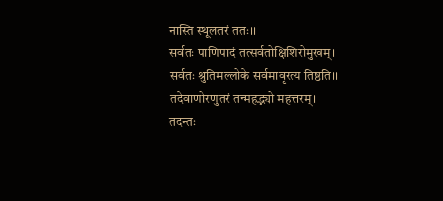नास्ति स्थूलतरं ततः।।
सर्वतः पाणिपादं तत्सर्वतोक्षिशिरोमुखम्।
सर्वतः श्रुतिमल्लोके सर्वमावृरत्य तिष्ठति।।
तदेवाणोरणुतरं तन्महद्भ्यो महत्तरम्।
तदन्तः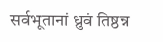सर्वभूतानां ध्रुवं तिष्ठन्न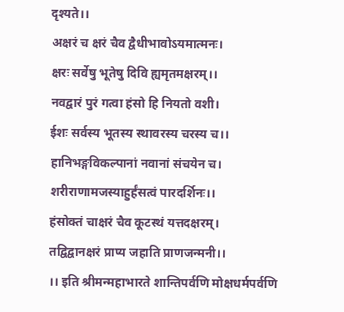दृश्यते।।
अक्षरं च क्षरं चैव द्वैधीभावोऽयमात्मनः।
क्षरः सर्वेषु भूतेषु दिवि ह्यमृतमक्षरम्।।
नवद्वारं पुरं गत्वा हंसो हि नियतो वशी।
ईशः सर्वस्य भूतस्य स्थावरस्य चरस्य च।।
हानिभङ्गविकल्पानां नवानां संचयेन च।
शरीराणामजस्याहुर्हंसत्वं पारदर्शिनः।।
हंसोक्तं चाक्षरं चैव कूटस्थं यत्तदक्षरम्।
तद्विद्वानक्षरं प्राप्य जहाति प्राणजन्मनी।।
।। इति श्रीमन्महाभारते शान्तिपर्वणि मोक्षधर्मपर्वणि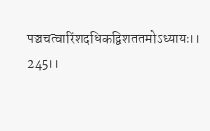पञ्चचत्वारिंशदधिकद्विशततमोऽध्यायः।। 245।।